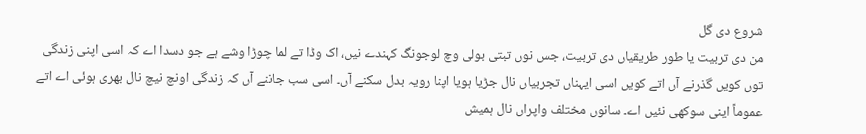شروع دی گل
من دی تربیت یا طور طریقیاں دی تربیت، جس نوں تبتی بولی وچ لوجونگ کہندے نیں، اک وڈا تے لما چوڑا وشے ہے جو دسدا اے کہ اسی اپنی زندگی توں کویں گذرنے آں اتے کویں اسی ایہناں تجربیاں نال جڑیا ہویا اپنا رویہ بدل سکنے آں۔ اسی سب جاننے آں کہ زندگی اونچ نیچ نال بھری ہوئی اے اتے عموماً اینی سوکھی نئیں اے۔ سانوں مختلف واپراں نال ہمیش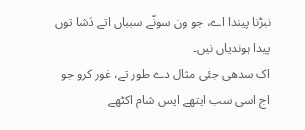نبڑنا پیندا اے، جو ون سونّے سبباں اتے دَشا توں پیدا ہوندیاں نیں۔
اک سدھی جئی مثال دے طور تے، غور کرو جو اج اسی سب ایتھے ایس شام اکٹھے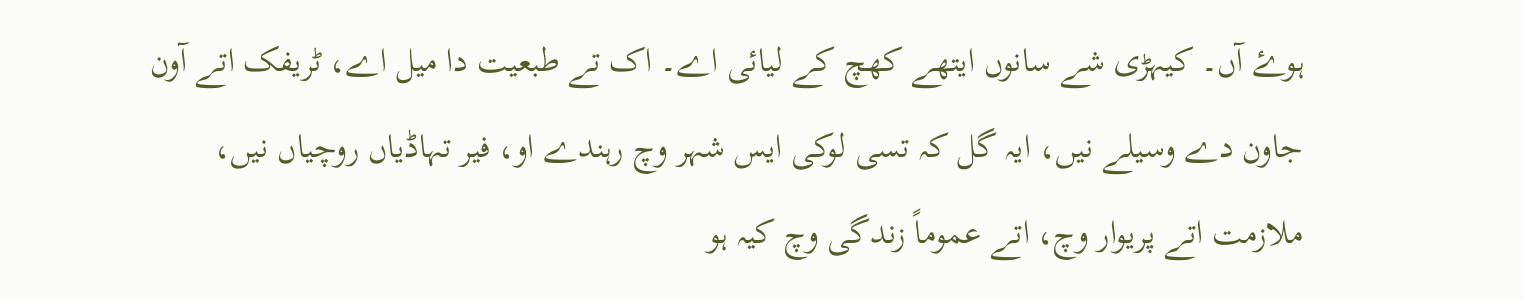ہوۓ آں۔ کیہڑی شے سانوں ایتھے کھچ کے لیائی اے۔ اک تے طبعیت دا میل اے، ٹریفک اتے آون جاون دے وسیلے نیں، ایہ گل کہ تسی لوکی ایس شہر وچ رہندے او، فیر تہاڈیاں روچیاں نیں، ملازمت اتے پریوار وچ، اتے عموماً زندگی وچ کیہ ہو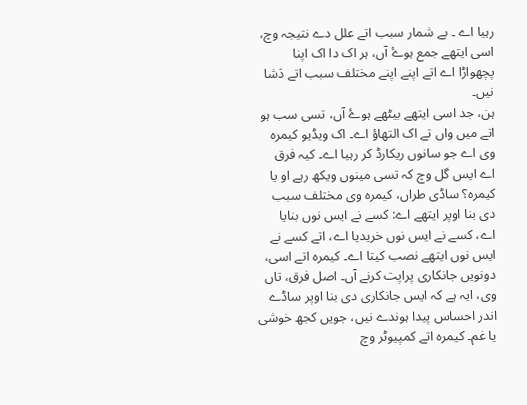رہیا اے ۔ بے شمار سبب اتے علل دے نتیجہ وچ، اسی ایتھے جمع ہوۓ آں، ہر اک دا اک اپنا پچھواڑا اے اتے اپنے اپنے مختلف سبب اتے دَشا نیں۔
ہن، جد اسی ایتھے بیٹھے ہوۓ آں، تسی سب ہو اتے میں واں تے اک التھاؤ اے۔ اک ویڈیو کیمرہ وی اے جو سانوں ریکارڈ کر رہیا اے۔ کیہ فرق اے ایس گل وچ کہ تسی مینوں ویکھ رہے او یا کیمرہ؟ ساڈی طراں، کیمرہ وی مختلف سبب دی بنا اوپر ایتھے اے: کسے نے ایس نوں بنایا اے، کسے نے ایس نوں خریدیا اے، اتے کسے نے ایس نوں ایتھے نصب کیتا اے۔ کیمرہ اتے اسی، دونویں جانکاری پراپت کرنے آں۔ اصل فرق، تاں وی، ایہ ہے کہ ایس جانکاری دی بنا اوپر ساڈے اندر احساس پیدا ہوندے نیں، جویں کجھ خوشی یا غم۔ کیمرہ اتے کمپیوٹر وچ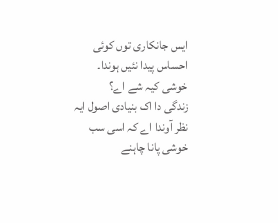ایس جانکاری توں کوئی احساس پیدا نئیں ہوندا۔
خوشی کیہ شے اے؟
زندگی دا اک بنیادی اصول ایہ نظر آوندا اے کہ اسی سب خوشی پانا چاہنے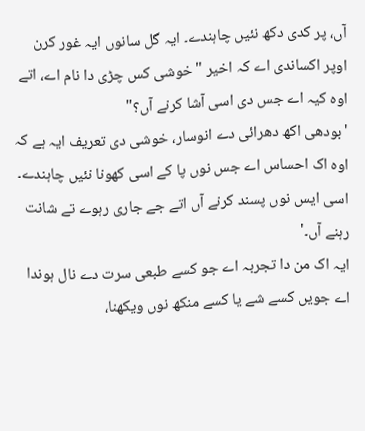آں، پر کدی دکھ نئیں چاہندے۔ ایہ گل سانوں ایہ غور کرن اوپر اکساندی اے کہ اخیر "خوشی کس چڑی دا نام اے، اتے اوہ کیہ اے جس دی اسی آشا کرنے آں؟"
'بودھی اکھ دھرائی دے انوسار، خوشی دی تعریف ایہ ہے کہ اوہ اک احساس اے جس نوں پا کے اسی کھونا نئیں چاہندے۔ اسی ایس نوں پسند کرنے آں اتے جے جاری رہوے تے شانت رہنے آں۔'
ایہ اک من دا تجربہ اے جو کسے طبعی سرت دے نال ہوندا اے جویں کسے شے یا کسے منکھ نوں ویکھنا،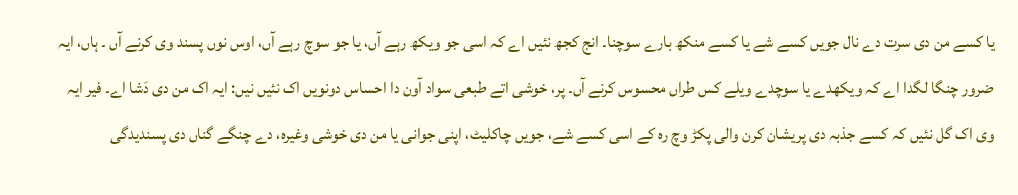یا کسے من دی سرت دے نال جویں کسے شے یا کسے منکھ بارے سوچنا۔ انج کجھ نئیں اے کہ اسی جو ویکھ رہے آں، یا جو سوچ رہے آں، اوس نوں پسند وی کرنے آں ۔ ہاں، ایہ ضرور چنگا لگدا اے کہ ویکھدے یا سوچدے ویلے کس طراں محسوس کرنے آں۔ پر، خوشی اتے طبعی سواد آون دا احساس دونویں اک نئیں نیں: ایہ اک من دی دَشا اے۔ فیر ایہ وی اک گل نئیں کہ کسے جذبہ دی پریشان کرن والی پکڑ وچ رہ کے اسی کسے شے، جویں چاکلیٹ، اپنی جوانی یا من دی خوشی وغیرہ، دے چنگے گناں دی پسندیدگی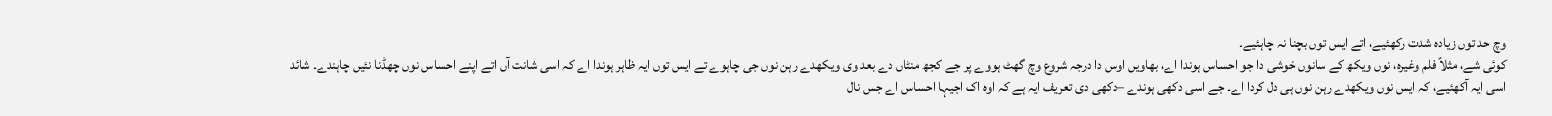وچ حد توں زیادہ شدت رکھئیے، اتے ایس توں بچنا نہ چاہئیے۔
کوئی شے، مثلاً فلم وغیرہ، نوں ویکھ کے سانوں خوشی دا جو احساس ہوندا اے، بھاویں اوس دا درجہ شروع وچ گھٹ ہووے پر جے کجھ منٹاں دے بعد وی ویکھدے رہن نوں جی چاہوے تے ایس توں ایہ ظاہر ہوندا اے کہ اسی شانت آں اتے اپنے احساس نوں چھڈنا نئیں چاہندے۔ شائد اسی ایہ آکھئیے، کہ ایس نوں ویکھدے رہن نوں ہی دل کردا اے۔ جے اسی دکھی ہوندے –دکھی دی تعریف ایہ ہے کہ اوہ اک اجیہا احساس اے جس نال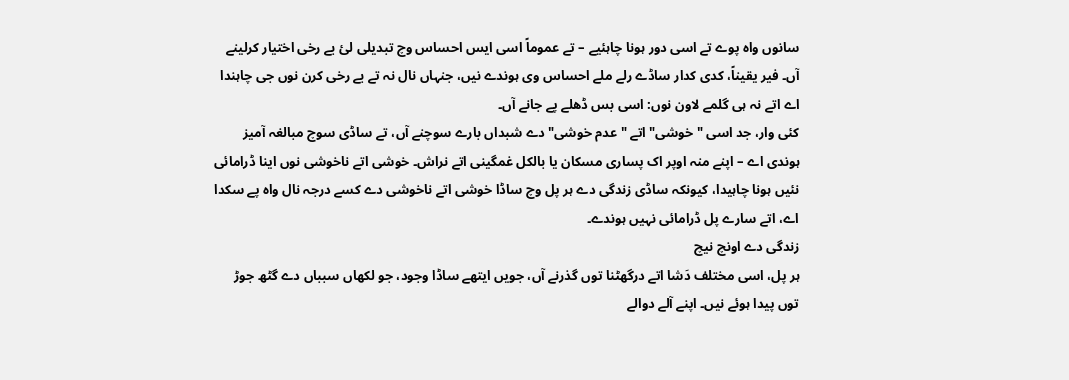سانوں واہ پوے تے اسی دور ہونا چاہئیے – تے عموماً اسی ایس احساس وچ تبدیلی لئ بے رخی اختیار کرلینے آں۔ فیر یقیناً، کدی کدار ساڈے رلے ملے احساس وی ہوندے نیں، جنہاں نال نہ تے بے رخی کرن نوں جی چاہندا اے اتے نہ ہی گلمے لاون نوں: اسی بس ڈھلے پے جانے آں۔
کئی وار، جد اسی "خوشی" اتے "عدم خوشی" دے شبداں بارے سوچنے آں، تے ساڈی سوچ مبالغہ آمیز ہوندی اے – اپنے منہ اوپر اک پساری مسکان یا بالکل غمگینی اتے نراش۔ خوشی اتے ناخوشی نوں اینا ڈرامائی نئیں ہونا چاہیدا، کیونکہ ساڈی زندگی دے ہر پل وچ ساڈا خوشی اتے ناخوشی دے کسے درجہ نال واہ پے سکدا اے، اتے سارے پل ڈرامائی نہیں ہوندے۔
زندگی دے اونچ نیچ
ہر پل، اسی مختلف دَشا اتے درگھٹنا توں گذرنے آں، جویں ایتھے ساڈا وجود، جو لکھاں سبباں دے گٹھ جوڑ توں پیدا ہوئے نیں۔ اپنے آلے دوالے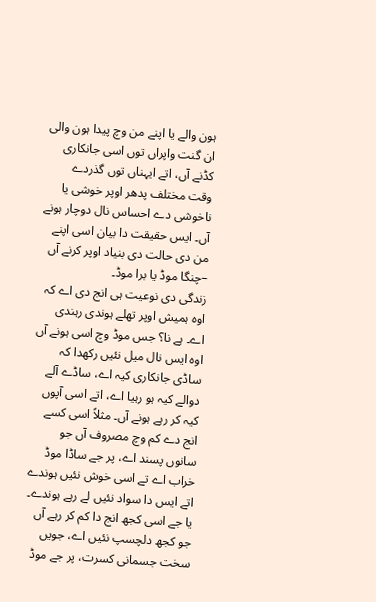ہون والے یا اپنے من وچ پیدا ہون والی ان گنت واپراں توں اسی جانکاری کڈنے آں، اتے ایہناں توں گذردے وقت مختلف پدھر اوپر خوشی یا ناخوشی دے احساس نال دوچار ہونے آں۔ ایس حقیقت دا بیان اسی اپنے من دی حالت دی بنیاد اوپر کرنے آں –چنگا موڈ یا برا موڈ۔
زندگی دی نوعیت ہی انج دی اے کہ اوہ ہمیش اوپر تھلے ہوندی رہندی اے۔ ہے نا؟ جس موڈ وچ اسی ہونے آں اوہ ایس نال میل نئیں رکھدا کہ ساڈی جانکاری کیہ اے، ساڈے آلے دوالے کیہ ہو رہیا اے، اتے اسی آپوں کیہ کر رہے ہونے آں۔ مثلاً اسی کسے انج دے کم وچ مصروف آں جو سانوں پسند اے، پر جے ساڈا موڈ خراب اے تے اسی خوش نئیں ہوندے اتے ایس دا سواد نئیں لے رہے ہوندے۔ یا جے اسی کجھ انج دا کم کر رہے آں جو کجھ دلچسپ نئیں اے، جویں سخت جسمانی کسرت، پر جے موڈ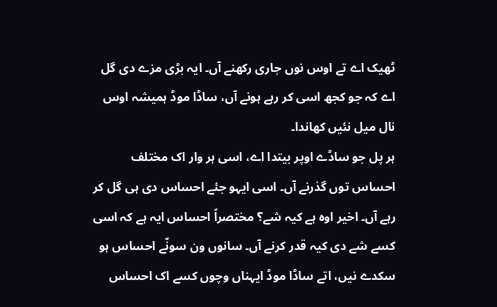ٹھیک اے تے اوس نوں جاری رکھنے آں۔ ایہ بڑی مزے دی گل اے کہ جو کجھ اسی کر رہے ہونے آں، ساڈا موڈ ہمیشہ اوس نال میل نئیں کھاندا۔
ہر پل جو ساڈے اوپر بیتدا اے، اسی ہر وار اک مختلف احساس توں گذرنے آں۔ اسی ایہو جئے احساس دی ہی گل کر رہے آں۔ اخیر اوہ ہے کیہ شے؟ مختصراً احساس ایہ ہے کہ اسی کسے شے دی کیہ قدر کرنے آں۔ سانوں ون سونّے احساس ہو سکدے نیں، اتے ساڈا موڈ ایہناں وچوں کسے اک احساس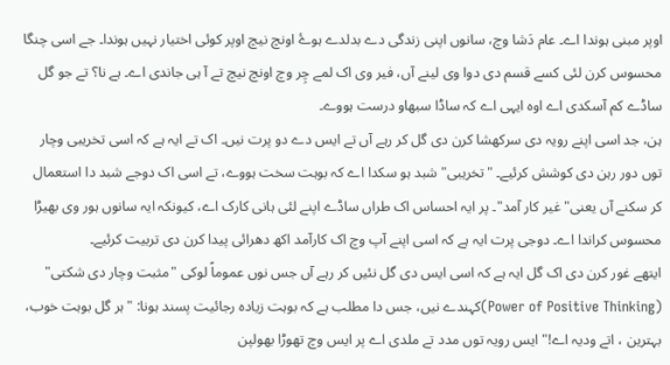اوپر مبنی ہوندا اے۔ عام دَشا وچ، سانوں اپنی زندگی دے بدلدے ہوۓ اونچ نیچ اوپر کوئی اختیار نہیں ہوندا۔ جے اسی چنگا محسوس کرن لئی کسے قسم دی دوا وی لینے آں، فیر وی اک لمے چِر وچ اونچ نیچ تے آ ہی جاندی اے۔ ہے نا؟ تے جو گل ساڈے کم آسکدی اے اوہ ایہی اے کہ ساڈا سبھاو درست ہووے۔
ہن، جد اسی اپنے رویہ دی سرکھشا کرن دی گل کر رہے آں تے ایس دے دو پرت نیں۔ اک تے ایہ ہے کہ اسی تخریبی وچار توں دور رہن دی کوشش کرئیے۔ "تخریبی" شبد ہو سکدا اے کہ بوہت سخت ہووے، تے اسی اک دوجے شبد دا استعمال کر سکنے آں یعنی"غیر کار آمد"۔ پر ایہ احساس اک طراں ساڈے اپنے لئی ہانی کارک اے، کیونکہ ایہ سانوں ہور وی بھیڑا محسوس کراندا اے۔ دوجی پرت ایہ ہے کہ اسی اپنے آپ وچ اک کارآمد اکھ دھرائی پیدا کرن دی تربیت کرئیے۔
ایتھے غور کرن دی اک گل ایہ ہے کہ اسی ایس دی گل نئیں کر رہے آں جس نوں عموماً لوکی "مثبت وچار دی شکتی" (Power of Positive Thinking)کہندے نیں، جس دا مطلب ہے کہ بوہت زیادہ رجائیت پسند ہونا: "ہر گل بوہت خوب، بہترین ، اتے ودیہ اے!" ایس رویہ توں مدد تے ملدی اے پر ایس وچ تھوڑا بھولپن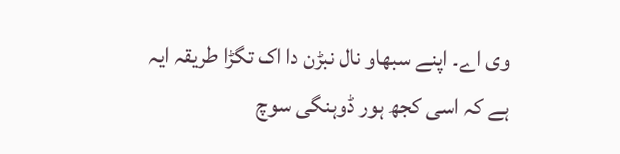وی اے۔ اپنے سبھاو نال نبڑن دا اک تگڑا طریقہ ایہ ہے کہ اسی کجھ ہور ڈوہنگی سوچ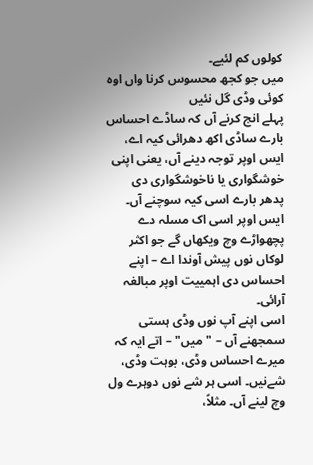کولوں کم لئیے۔
میں جو کجھ محسوس کرنا واں اوہ کوئی وڈی گل نئیں
پہلے انج کرنے آں کہ ساڈے احساس بارے ساڈی اکھ دھرائی کیہ اے، ایس اوپر توجہ دینے آں، یعنی اپنی خوشگواری یا ناخوشگواری دی پدھر بارے اسی کیہ سوچنے آں۔ ایس اوپر اسی اک مسلہ دے پچھواڑے وچ ویکھاں گے جو اکثر لوکاں نوں پیش آوندا اے – اپنے احساس دی اہمییت اوپر مبالغہ آرائی۔
اسی اپنے آپ نوں وڈی ہستی سمجھنے آں – "میں" – اتے ایہ کہ میرے احساس وڈی، بوہت وڈی، شےنیں۔ اسی ہر شے نوں دوہرے ول وچ لینے آں۔ مثلاً،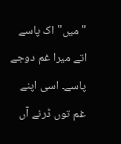"میں" اک پاسے اتے میرا غم دوجے پاسے۔ اسی اپنے غم توں ڈرنے آں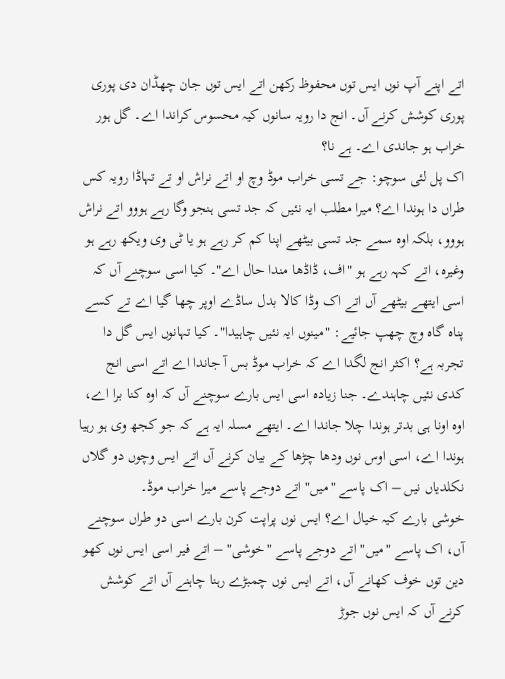اتے اپنے آپ نوں ایس توں محفوظ رکھن اتے ایس توں جان چھڈان دی پوری پوری کوشش کرنے آں۔ انج دا رویہ سانوں کیہ محسوس کراندا اے۔ گل ہور خراب ہو جاندی اے۔ ہے نا؟
اک پل لئی سوچو: جے تسی خراب موڈ وچ او اتے نراش او تے تہاڈا رویہ کس طراں دا ہوندا اے؟ میرا مطلب ایہ نئیں کہ جد تسی ہنجو وگا رہے ہووو اتے نراش ہووو، بلکہ اوہ سمے جد تسی بیٹھے اپنا کم کر رہے ہو یا ٹی وی ویکھ رہے ہو وغیرہ، اتے کہہ رہے ہو "اف، ڈاڈھا مندا حال اے"۔ کیا اسی سوچنے آں کہ اسی ایتھے بیٹھے آں اتے اک وڈا کالا بدل ساڈے اوپر چھا گیا اے تے کسے پناہ گاہ وچ چھپ جائیے: "مینوں ایہ نئیں چاہیدا"۔ کیا تہانوں ایس گل دا تجربہ ہے؟ اکثر انج لگدا اے کہ خراب موڈ بس آ جاندا اے اتے اسی انج کدی نئیں چاہندے۔ جنا زیادہ اسی ایس بارے سوچنے آں کہ اوہ کنا برا اے، اوہ اونا ہی بدتر ہوندا چلا جاندا اے۔ ایتھے مسلہ ایہ ہے کہ جو کجھ وی ہو رہیا ہوندا اے، اسی اوس نوں ودھا چڑھا کے بیان کرنے آں اتے ایس وچوں دو گلاں نکلدیاں نیں – اک پاسے "میں" اتے دوجے پاسے میرا خراب موڈ۔
خوشی بارے کیہ خیال اے؟ ایس نوں پراپت کرن بارے اسی دو طراں سوچنے آں، اک پاسے "میں" اتے دوجے پاسے "خوشی" – اتے فیر اسی ایس نوں کھو دین توں خوف کھانے آں، اتے ایس نوں چمبڑے رہنا چاہنے آں اتے کوشش کرنے آں کہ ایس نوں جوڑ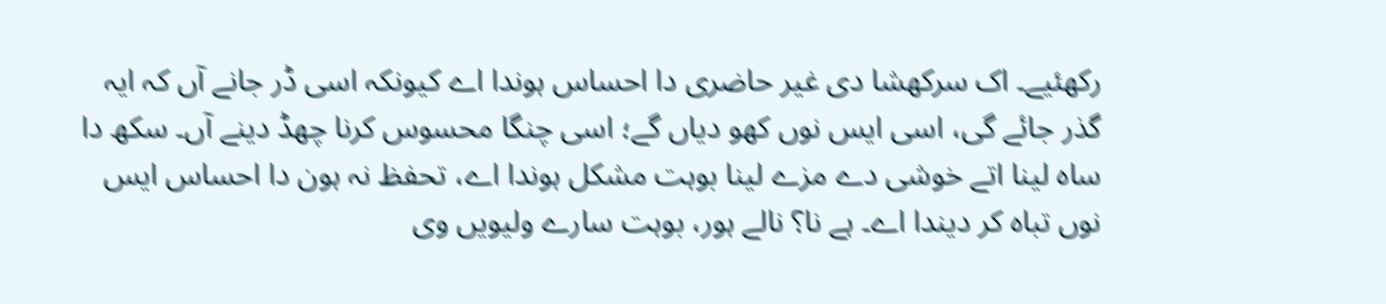رکھئیے۔ اک سرکھشا دی غیر حاضری دا احساس ہوندا اے کیونکہ اسی ڈر جانے آں کہ ایہ گذر جائے گی، اسی ایس نوں کھو دیاں گے؛ اسی چنگا محسوس کرنا چھڈ دینے آں۔ سکھ دا ساہ لینا اتے خوشی دے مزے لینا بوہت مشکل ہوندا اے، تحفظ نہ ہون دا احساس ایس نوں تباہ کر دیندا اے۔ ہے نا؟ نالے ہور، بوہت سارے ولیویں وی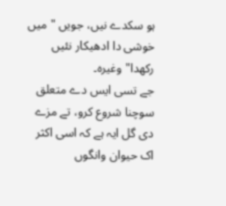ہو سکدے نیں، جویں "میں خوشی دا ادھیکار نئیں رکھدا" وغیرہ۔
جے تسی ایس دے متعلق سوچنا شروع کرو، تے مزے دی گل ایہ ہے کہ اسی اکثر اک حیوان وانگوں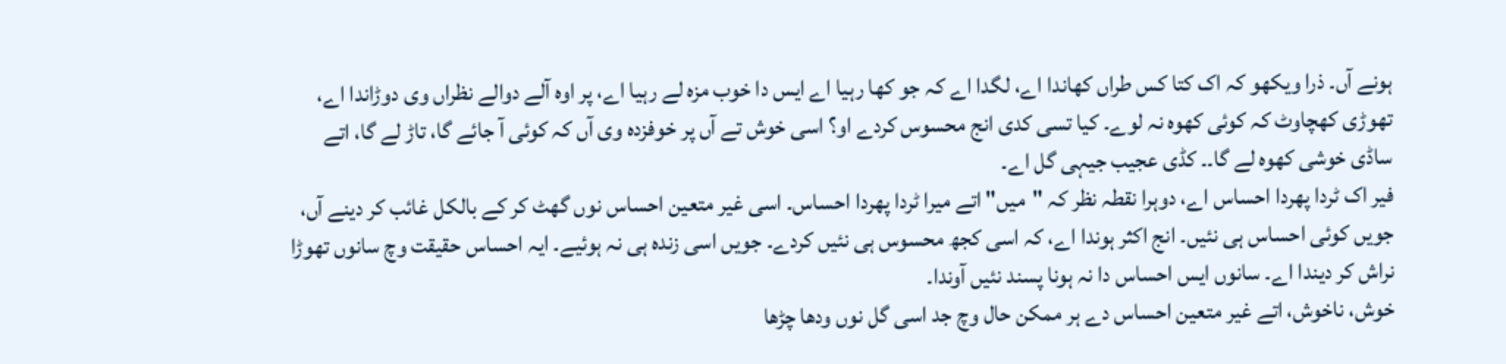ہونے آں۔ ذرا ویکھو کہ اک کتا کس طراں کھاندا اے، لگدا اے کہ جو کھا رہیا اے ایس دا خوب مزہ لے رہیا اے، پر اوہ آلے دوالے نظراں وی دوڑاندا اے، تھوڑی کھچاوٹ کہ کوئی کھوہ نہ لوے۔ کیا تسی کدی انج محسوس کردے او؟ اسی خوش تے آں پر خوفزدہ وی آں کہ کوئی آ جائے گا، تاڑ لے گا، اتے ساڈی خوشی کھوہ لے گا۔۔ کڈی عجیب جیہی گل اے۔
فیر اک ٹردا پھردا احساس اے، دوہرا نقطہ نظر کہ "میں" اتے میرا ٹردا پھردا احساس۔ اسی غیر متعین احساس نوں گھٹ کر کے بالکل غائب کر دینے آں، جویں کوئی احساس ہی نئیں۔ انج اکثر ہوندا اے، کہ اسی کجھ محسوس ہی نئیں کردے۔ جویں اسی زندہ ہی نہ ہوئیے۔ ایہ احساس حقیقت وچ سانوں تھوڑا نراش کر دیندا اے۔ سانوں ایس احساس دا نہ ہونا پسند نئیں آوندا۔
خوش، ناخوش، اتے غیر متعین احساس دے ہر ممکن حال وچ جد اسی گل نوں ودھا چڑھا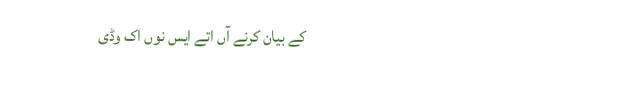کے بیان کرنے آں اتے ایس نوں اک وڈی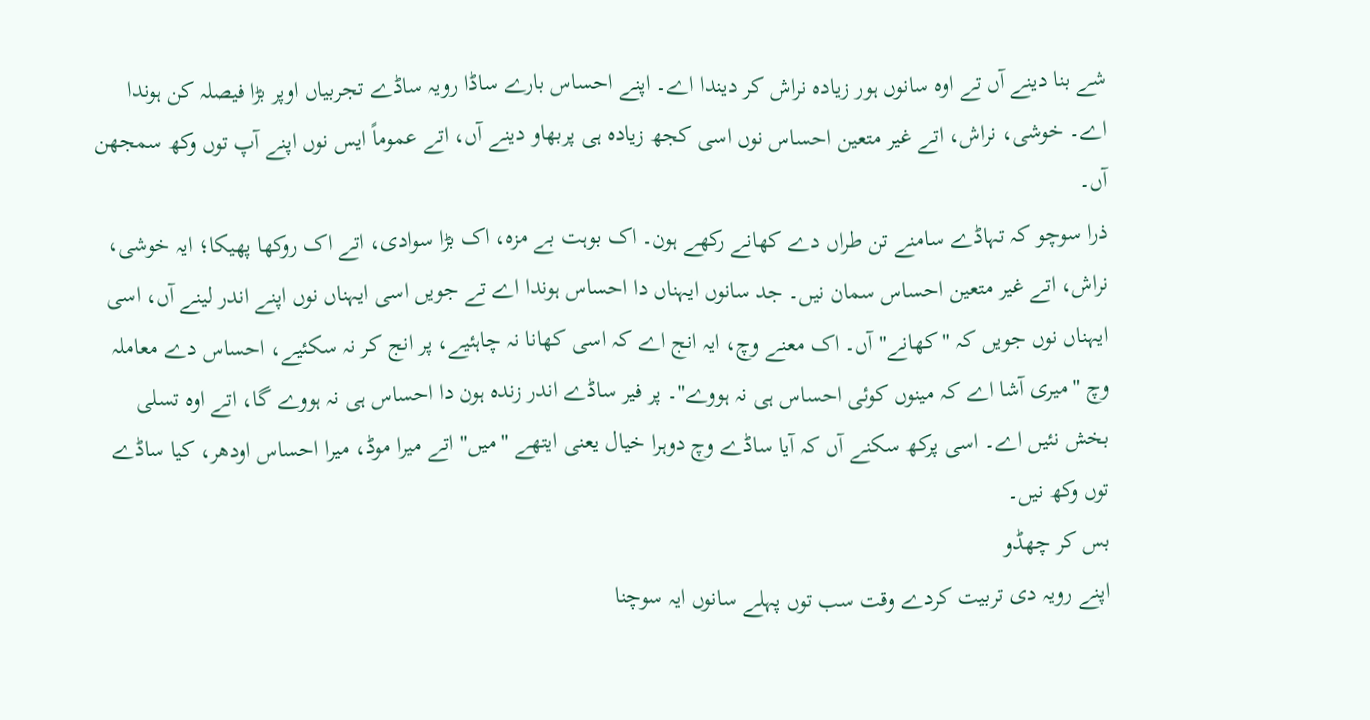شے بنا دینے آں تے اوہ سانوں ہور زیادہ نراش کر دیندا اے۔ اپنے احساس بارے ساڈا رویہ ساڈے تجربیاں اوپر بڑا فیصلہ کن ہوندا اے۔ خوشی، نراش، اتے غیر متعین احساس نوں اسی کجھ زیادہ ہی پربھاو دینے آں، اتے عموماً ایس نوں اپنے آپ توں وکھ سمجھن آں۔
ذرا سوچو کہ تہاڈے سامنے تن طراں دے کھانے رکھے ہون۔ اک بوہت بے مزہ، اک بڑا سوادی، اتے اک روکھا پھیکا؛ ایہ خوشی، نراش، اتے غیر متعین احساس سمان نیں۔ جد سانوں ایہناں دا احساس ہوندا اے تے جویں اسی ایہناں نوں اپنے اندر لینے آں، اسی ایہناں نوں جویں کہ "کھانے" آں۔ اک معنے وچ، ایہ انج اے کہ اسی کھانا نہ چاہئیے، پر انج کر نہ سکئیے، احساس دے معاملہ وچ "میری آشا اے کہ مینوں کوئی احساس ہی نہ ہووے"۔ پر فیر ساڈے اندر زندہ ہون دا احساس ہی نہ ہووے گا، اتے اوہ تسلی بخش نئیں اے۔ اسی پرکھ سکنے آں کہ آیا ساڈے وچ دوہرا خیال یعنی ایتھے "میں" اتے میرا موڈ، میرا احساس اودھر، کیا ساڈے توں وکھ نیں۔
بس کر چھڈو
اپنے رویہ دی تربیت کردے وقت سب توں پہلے سانوں ایہ سوچنا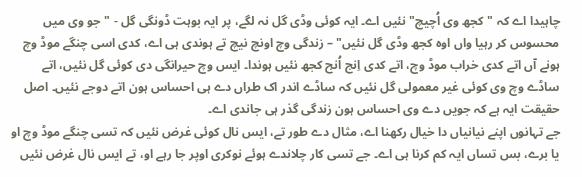چاہیدا اے کہ "کجھ وی اُچیچ" نئیں اے۔ ایہ کوئی وڈی گل نہ لگے، پر ایہ بوہت ڈونگی گل - "جو وی میں محسوس کر رہیا واں اوہ کجھ وڈی گل نئیں" – زندگی وچ اونچ نیچ تے ہوندی ہی اے، کدی اسی چنگے موڈ وچ ہونے آں اتے کدی خراب موڈ وچ، اتے کدی اِنج اُنج کجھ نئیں ہوندا۔ ایس وچ حیرانگی دی کوئی گل نئیں، اتے ساڈے وچ وی کوئی غیر معمولی گل نئیں کہ ساڈے اندر اک طراں دے ہی احساس ہون اتے دوجے نئیں۔ اصل حقیقت ایہ ہے کہ جویں دے وی احساس ہون زندگی گذر ہی جاندی اے۔
جے تہانوں اپنے نیانیاں دا خیال رکھنا اے، مثال دے طور تے، ایس نال کوئی غرض نئیں کہ تسی چنگے موڈ وچ او یا برے، بس تساں ایہ کم کرنا ہی اے۔ جے تسی کار چلاندے ہوئے نوکری اوپر جا رہے او، تے ایس نال غرض نئیں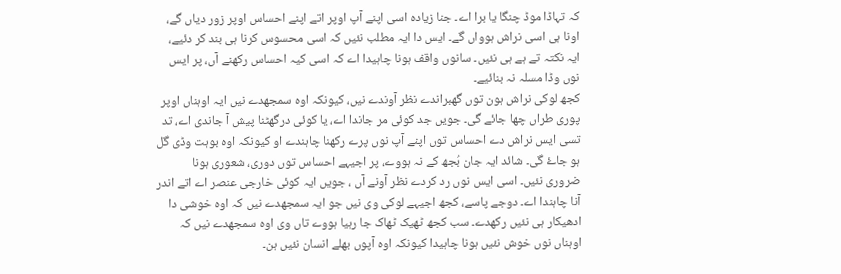کہ تہاڈا موڈ چنگا یا برا اے۔ جنا زیادہ اسی اپنے آپ اوپر اتے اپنے احساس اوپر زور دیاں گے، اونا ہی اسی نراش ہوواں گے۔ ایس دا ایہ مطلب نئیں کہ اسی محسوس کرنا ہی بند کر دئیے، ایہ نکتہ تے ہے ہی نئیں۔ سانوں واقف ہونا چاہیدا اے کہ اسی کیہ احساس رکھنے آں، پر ایس نوں وڈا مسلہ نہ بنائیے۔
کجھ لوکی نراش ہون توں گھبراندے نظر آوندے نیں، کیونکہ اوہ سمجھدے نیں ایہ اوہناں اوپر پوری طراں چھا جائے گی۔ جویں جد کوئی مر جاندا اے، یا کوئی درگھٹنا پیش آ جاندی اے، تد تسی ایس نراش دے احساس توں اپنے آپ نوں پرے رکھنا چاہندے او کیونکہ اوہ بوہت وڈی گل ہو جاۓ گی۔ شائد ایہ جان بُجھ کے نہ ہووے، پر اجیہے احساس توں دوری، شعوری ہونا ضروری نئیں۔ اسی ایس نوں رد کردے نظر آونے آں ، جویں ایہ کوئی خارجی عنصر اے اتے اندر آنا چاہندا اے۔ دوجے پاسے، کجھ اجیہے لوکی وی نیں جو ایہ سمجھدے نیں کہ اوہ خوشی دا ادھیکار ہی نئیں رکھدے۔ سب کجھ ٹھیک ٹھاک جا رہیا ہووے تاں وی اوہ سمجھدے نیں کہ اوہناں نوں خوش نئیں ہونا چاہیدا کیونکہ اوہ آپوں بھلے انسان نئیں ہن۔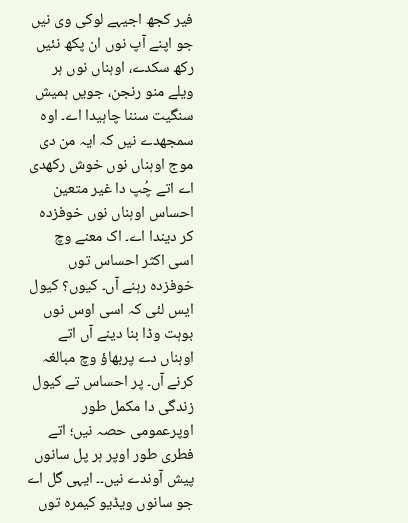فیر کجھ اجیہے لوکی وی نیں جو اپنے آپ نوں ان پکھ نئیں رکھ سکدے، اوہناں نوں ہر ویلے منو رنجن، جویں ہمیش سنگیت سننا چاہیدا اے۔ اوہ سمجھدے نیں کہ ایہ من دی موج اوہناں نوں خوش رکھدی اے اتے چُپ دا غیر متعین احساس اوہناں نوں خوفزدہ کر دیندا اے۔ اک معنے وچ اسی اکثر احساس توں خوفزدہ رہنے آں۔ کیوں؟ کیول ایس لئی کہ اسی اوس نوں بوہت وڈا بنا دینے آں اتے اوہناں دے پربھاؤ وچ مبالغہ کرنے آں۔ پر احساس تے کیول زندگی دا مکمل طور اوپرعمومی حصہ نیں؛ اتے فطری طور اوپر ہر پل سانوں پیش آوندے نیں۔۔ ایہی گل اے جو سانوں ویڈیو کیمرہ توں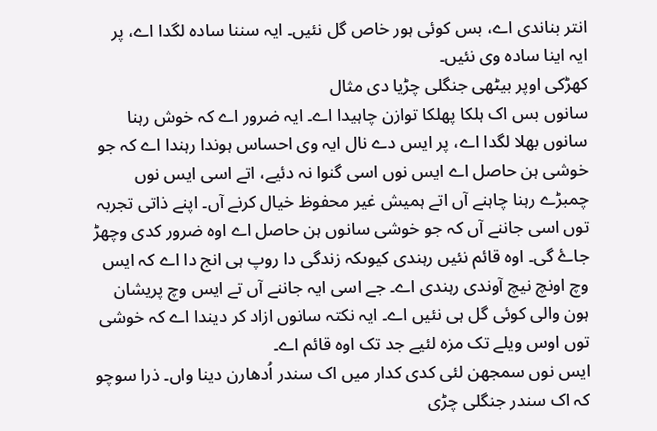انتر بناندی اے، بس کوئی ہور خاص گل نئیں۔ ایہ سننا سادہ لگدا اے، پر ایہ اینا سادہ وی نئیں۔
کھڑکی اوپر بیٹھی جنگلی چڑیا دی مثال
سانوں بس اک ہلکا پھلکا توازن چاہیدا اے۔ ایہ ضرور اے کہ خوش رہنا سانوں بھلا لگدا اے، پر ایس دے نال ایہ وی احساس ہوندا رہندا اے کہ جو خوشی ہن حاصل اے ایس نوں اسی گنوا نہ دئیے، اتے اسی ایس نوں چمبڑے رہنا چاہنے آں اتے ہمیش غیر محفوظ خیال کرنے آں۔ اپنے ذاتی تجربہ توں اسی جاننے آں کہ جو خوشی سانوں ہن حاصل اے اوہ ضرور کدی وچھڑ جاۓ گی۔ اوہ قائم نئیں رہندی کیوںکہ زندگی دا روپ ہی انج دا اے کہ ایس وچ اونچ نیچ آوندی رہندی اے۔ جے اسی ایہ جاننے آں تے ایس وچ پریشان ہون والی کوئی گل ہی نئیں اے۔ ایہ نکتہ سانوں ازاد کر دیندا اے کہ خوشی توں اوس ویلے تک مزہ لئیے جد تک اوہ قائم اے۔
ایس نوں سمجھن لئی کدی کدار میں اک سندر اُدھارن دینا واں۔ ذرا سوچو کہ اک سندر جنگلی چڑی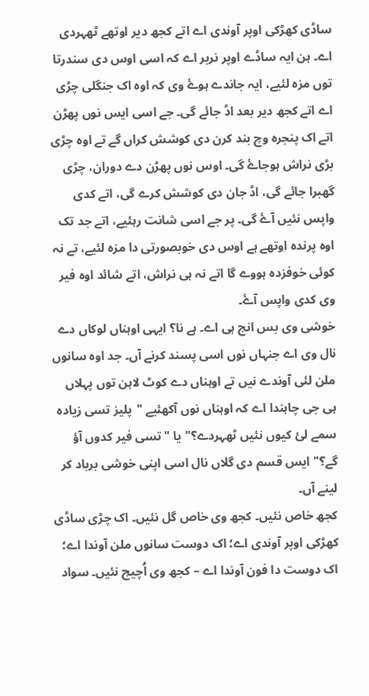ساڈی کھڑکی اوپر آوندی اے اتے کجھ دیر اوتھے ٹھہردی اے۔ ہن ایہ ساڈے اوپر نربر اے کہ اسی اوس دی سندرتا توں مزہ لئیے، ایہ جاندے ہوۓ وی کہ اوہ اک جنگلی چڑی اے اتے کجھ دیر بعد اڈ جائے گی۔ جے اسی ایس نوں پھڑن اتے اک پنجرہ وچ بند کرن دی کوشش کراں گے تے اوہ چڑی بڑی نراش ہوجاۓ گی۔ اوس نوں پھڑن دے دوران، چڑی گھبرا جائے گی، اڈ جان دی کوشش کرے گی، اتے کدی واپس نئیں آۓ گی۔ پر جے اسی شانت رہئیے، اتے جد تک اوہ پرندہ اوتھے ہے اوس دی خوبصورتی دا مزہ لئیے، تے نہ کوئی خوفزدہ ہووے گا اتے نہ ہی نراش، اتے شائد اوہ فیر وی کدی واپس آۓ۔
خوشی وی بس انج ہی اے۔ ہے نا؟ ایہی اوہناں لوکاں دے نال وی اے جنہاں نوں اسی پسند کرنے آں۔ جد اوہ سانوں ملن لئی آوندے نیں تے اوہناں دے کوٹ لاہن توں پہلاں ہی جی چاہندا اے کہ اوہناں نوں آکھئیے "پلیز تسی زیادہ سمے لئ کیوں نئیں ٹھہردے؟" یا "تسی فیر کدوں آؤ گے؟" ایس قسم دی گلاں نال اسی اپنی خوشی برباد کر لینے آں۔
کجھ خاص نئیں۔ کجھ وی خاص گل نئیں۔ اک چڑی ساڈی کھڑکی اوپر آوندی اے؛ اک دوست سانوں ملن آوندا اے؛ اک دوست دا فون آوندا اے – کجھ وی اُچیچ نئیں۔ سواد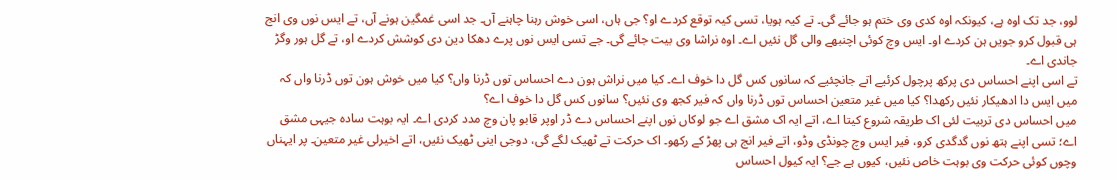لوو، جد تک اوہ ہے، کیونکہ اوہ کدی وی ختم ہو جائے گی۔ تے کیہ ہویا، تسی کیہ توقع کردے او؟ جی ہاں، اسی خوش رہنا چاہنے آں۔ جد اسی غمگین ہونے آں، تے ایس نوں وی انج ہی قبول کرو جویں ہن کردے او۔ ایس وچ کوئی اچنبھے والی گل نئیں اے۔ اوہ نراشا وی بیت جائے گی۔ جے تسی ایس نوں پرے دھکا دین دی کوشش کردے او، تے گل ہور وگڑ جاندی اے۔
تے اسی اپنے احساس دی پرکھ پرچول کرئیے اتے جانچئیے کہ سانوں کس گل دا خوف اے۔ کیا میں نراش ہون دے احساس توں ڈرنا واں؟ کیا میں خوش ہون توں ڈرنا واں کہ میں ایس دا ادھیکار نئیں رکھدا؟ کیا میں غیر متعین احساس توں ڈرنا واں کہ فیر کجھ وی نئیں؟ سانوں کس گل دا خوف اے؟
میں احساس دی تربیت لئی اک طریقہ شروع کیتا اے، اتے ایہ اک مشق اے جو لوکاں نوں اپنے احساس دے ڈر اوپر قابو پان وچ مدد کردی اے۔ ایہ بوہت سادہ جیہی مشق اے؛ تسی اپنے ہتھ نوں گدگدی کرو، فیر ایس وچ چونڈی وڈو، اتے فیر انج ہی پھڑ کے رکھو۔ اک حرکت تے ٹھیک لگے گی، دوجی اینی ٹھیک نئیں، اتے اخیرلی غیر متعین۔ پر ایہناں وچوں کوئی حرکت وی بوہت خاص نئیں، کیوں ہے جے؟ ایہ کیول احساس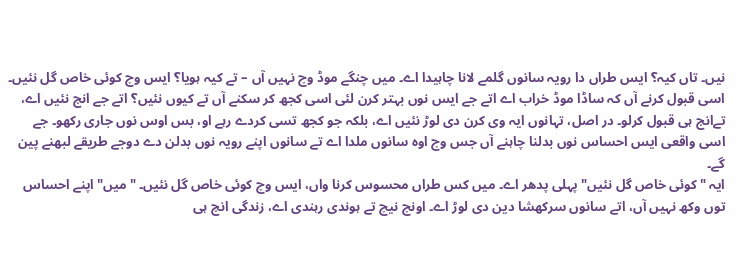نیں۔ تاں کیہ؟ ایس طراں دا رویہ سانوں گلمے لانا چاہیدا اے۔ میں چنگے موڈ وچ نہیں آں – تے کیہ ہویا؟ ایس وچ کوئی خاص گل نئیں۔ اسی قبول کرنے آں کہ ساڈا موڈ خراب اے اتے جے ایس نوں بہتر کرن لئی اسی کجھ کر سکنے آں تے کیوں نئیں؟ اتے جے انج نئیں اے، تےانج ہی قبول کرلو۔ در اصل، تہانوں ایہ وی کرن دی لوڑ نئیں اے، بلکہ جو کجھ تسی کردے رہے او، بس اوس نوں جاری رکھو۔ جے اسی واقعی ایس احساس نوں بدلنا چاہنے آں جس وچ اوہ سانوں ملدا اے تے سانوں اپنے رویہ نوں بدلن دے دوجے طریقے لبھنے پین گے۔
ایہ "کوئی خاص گل نئیں" پہلی پدھر اے۔ میں کس طراں محسوس کرنا واں، ایس وچ کوئی خاص گل نئیں۔ "میں" اپنے احساس توں وکھ نہیں آں، اتے سانوں سرکھشا دین دی لوڑ اے۔ اونچ نیچ تے ہوندی رہندی اے، زندگی انج ہی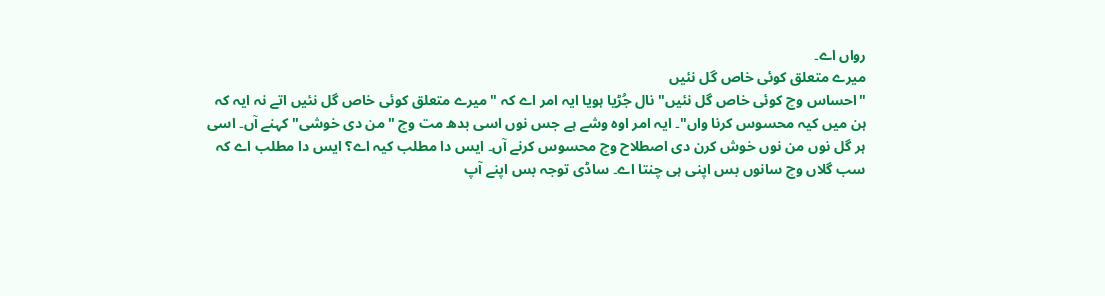رواں اے۔
میرے متعلق کوئی خاص گل نئیں
"احساس وچ کوئی خاص گل نئیں" نال جُڑیا ہویا ایہ امر اے کہ "میرے متعلق کوئی خاص گل نئیں اتے نہ ایہ کہ ہن میں کیہ محسوس کرنا واں"۔ ایہ امر اوہ وشے ہے جس نوں اسی بدھ مت وچ "من دی خوشی" کہنے آں۔ اسی ہر گل نوں من نوں خوش کرن دی اصطلاح وچ محسوس کرنے آں۔ ایس دا مطلب کیہ اے؟ ایس دا مطلب اے کہ سب گلاں وچ سانوں بس اپنی ہی چنتا اے۔ ساڈی توجہ بس اپنے آپ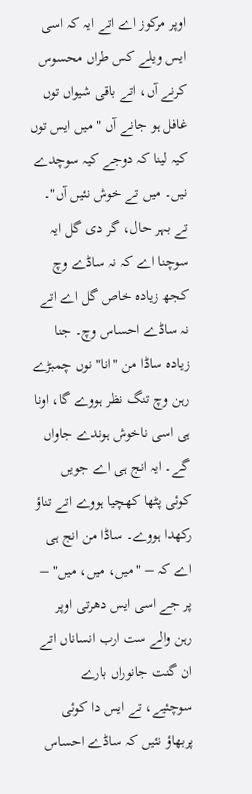اوپر مرکوز اے اتے ایہ کہ اسی ایس ویلے کس طراں محسوس کرنے آں، اتے باقی شیواں توں غافل ہو جانے آں " میں ایس توں کیہ لینا کہ دوجے کیہ سوچدے نیں۔ میں تے خوش نئیں آں"۔
تے بہر حال، گر دی گل ایہ سوچنا اے کہ نہ ساڈے وچ کجھ زیادہ خاص گل اے اتے نہ ساڈے احساس وچ۔ جنا زیادہ ساڈا من "انا" نوں چمبڑے رہن وچ تنگ نظر ہووے گا، اونا ہی اسی ناخوش ہوندے جاواں گے۔ ایہ انج ہی اے جویں کوئی پٹھا کھچیا ہووے اتے تناؤ رکھدا ہووے۔ ساڈا من انج ہی اے کہ – "میں، میں، میں" – پر جے اسی ایس دھرتی اوپر رہن والے ست ارب انساناں اتے ان گنت جانوراں بارے سوچئیے، تے ایس دا کوئی پربھاؤ نئیں کہ ساڈے احساس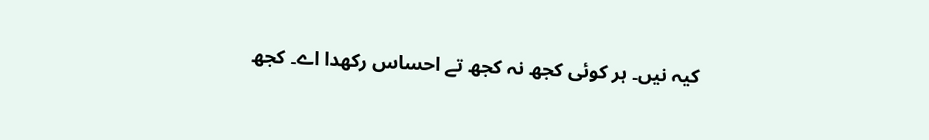کیہ نیں۔ ہر کوئی کجھ نہ کجھ تے احساس رکھدا اے۔ کجھ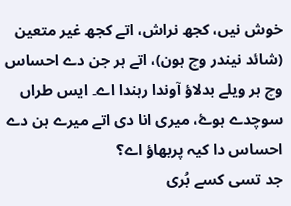خوش نیں، کجھ نراش، اتے کجھ غیر متعین (شائد نیندر وچ ہون)، اتے ہر جن دے احساس وچ ہر ویلے بدلاؤ آوندا رہندا اے۔ ایس طراں سوچدے ہوۓ، میری انا دی اتے میرے ہن دے احساس دا کیہ پربھاؤ اے؟
جد تسی کسے بُری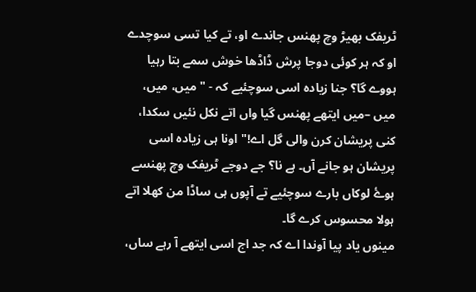ٹریفک بھیڑ وچ پھنس جاندے او، تے کیا تسی سوچدے او کہ ہر کوئی دوجا پرش ڈاڈھا خوش سمے بتا رہیا ہووے گا؟ جنا زیادہ اسی سوچئیے کہ - " میں، میں، میں –میں ایتھے پھنس گیا واں اتے نکل نئیں سکدا، کنی پریشان کرن والی گل اے!" اونا ہی زیادہ اسی پریشان ہو جانے آں۔ ہے نا؟ جے دوجے ٹریفک وچ پھنسے ہوۓ لوکاں بارے سوچئیے تے آپوں ہی ساڈا من کھلا اتے ہولا محسوس کرے گا۔
مینوں یاد پیا آوندا اے کہ جد اج اسی ایتھے آ رہے ساں،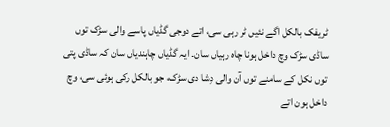ٹریفک بالکل اگے نئیں ٹر رہی سی، اتے دوجی گڈیاں پاسے والی سڑک توں ساڈی سڑک وچ داخل ہونا چاہ رہیاں سان۔ ایہ گڈیاں چاہندیاں سان کہ ساڈی پتی توں نکل کے سامنے توں آن والی دِشا دی سڑک، جو بالکل رکی ہوئی سی، وچ داخل ہون اتے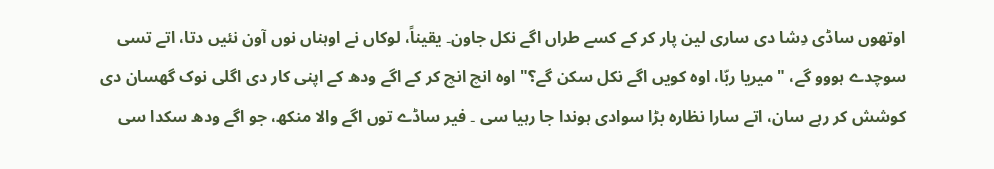اوتھوں ساڈی دِشا دی ساری لین پار کر کے کسے طراں اگے نکل جاون۔ یقیناً، لوکاں نے اوہناں نوں آون نئیں دتا، اتے تسی سوچدے ہووو گے، " میریا ربّا، اوہ کویں اگے نکل سکن گے؟" اوہ انچ انچ کر کے اگے ودھ کے اپنی کار دی اگلی نوک گھسان دی کوشش کر رہے سان، اتے سارا نظارہ بڑا سوادی ہوندا جا رہیا سی ۔ فیر ساڈے توں اگے والا منکھ، جو اگے ودھ سکدا سی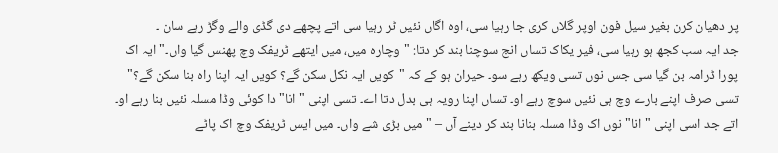پر دھیان کرن بغیر سیل فون اوپر گلاں کری جا رہیا سی، اوہ اگاں نئیں ٹر رہیا سی اتے پچھے دی گڈی والے وگڑ رہے سان ۔
جد ایہ سب کجھ ہو رہیا سی، فیر یکاک تساں انج سوچنا بند کر دتا: "وچارہ میں، میں ایتھے ٹریفک وچ پھنس گیا واں۔" ایہ اک پورا ڈرامہ بن گیا سی جس نوں تسی ویکھ رہے سو۔ حیران ہو کے کہ "کویں ایہ نکل سکن گے؟ کویں ایہ اپنا راہ بنا سکن گے؟" تسی صرف اپنے بارے وچ ہی نئیں سوچ رہے او۔ تساں اپنا رویہ ہی بدل دتا اے۔ تسی اپنی "انا" دا کوئی وڈا مسلہ نئیں بنا رہے او۔ اتے جد اسی اپنی "انا" نوں اک وڈا مسلہ بنانا بند کر دینے آں – "میں بڑی شے واں۔ میں ایس ٹریفک وچ اک پاٹے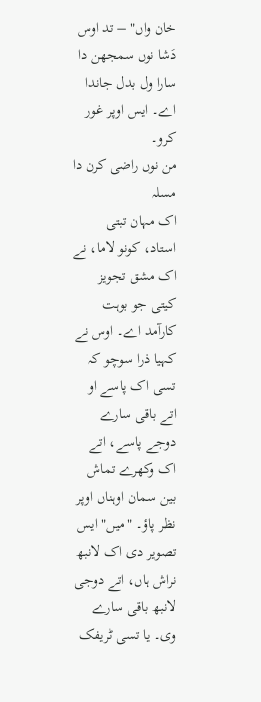خان واں" – تد اوس دَشا نوں سمجھن دا سارا ول بدل جاندا اے۔ ایس اوپر غور کرو۔
من نوں راضی کرن دا مسلہ
اک مہان تبتی استاد، کونو لاما، نے اک مشق تجویز کیتی جو بوہت کارآمد اے۔ اوس نے کہیا ذرا سوچو کہ تسی اک پاسے او اتے باقی سارے دوجے پاسے، اتے اک وکھرے تماش بین سمان اوہناں اوپر نظر پاؤ۔ "میں" ایس تصویر دی اک لانبھ نراش ہاں، اتے دوجی لانبھ باقی سارے وی۔ یا تسی ٹریفک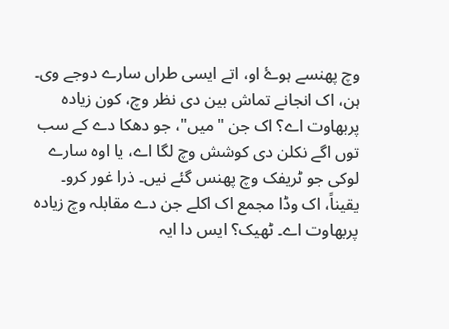وچ پھنسے ہوۓ او، اتے ایسی طراں سارے دوجے وی۔ ہن، اک انجانے تماش بین دی نظر وچ، کون زیادہ پربھاوت اے؟ اک جن "میں"، جو دھکا دے کے سب توں اگے نکلن دی کوشش وچ لگا اے، یا اوہ سارے لوکی جو ٹریفک وچ پھنس گئے نیں۔ ذرا غور کرو۔
یقیناً، اک وڈا مجمع اک اکلے جن دے مقابلہ وچ زیادہ پربھاوت اے۔ ٹھیک؟ ایس دا ایہ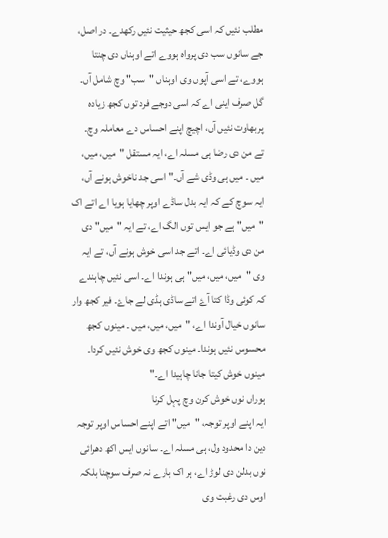مطلب نئیں کہ اسی کجھ حیثیت نئیں رکھدے۔ در اصل، جے سانوں سب دی پرواہ ہووے اتے اوہناں دی چنتا ہووے، تے اسی آپوں وی اوہناں "سب" وچ شامل آں۔ گل صرف اینی اے کہ اسی دوجے فرد توں کجھ زیادہ پربھاوت نئیں آں، اچیچ اپنے احساس دے معاملہ وچ۔
تے من دی رضا ہی مسلہ اے، ایہ مستقل "میں، میں، میں ۔ میں ہی وڈی شے آں۔" اسی جد ناخوش ہونے آں، ایہ سوچ کے کہ ایہ بدل ساڈے اوپر چھایا ہویا اے اتے اک "میں" ہے جو ایس توں الگ اے، تے ایہ "میں" دی من دی وڈیائی اے۔ اتے جد اسی خوش ہونے آں، تے ایہ وی "میں، میں، میں" ہی ہوندا اے۔ اسی نئیں چاہندے کہ کوئی وڈا کتا آۓ اتے ساڈی ہڈی لے جاۓ۔ فیر کجھ وار سانوں خیال آوندا اے، "میں، میں، میں ۔ مینوں کجھ محسوس نئیں ہوندا۔ مینوں کجھ وی خوش نئیں کردا۔ مینوں خوش کیتا جانا چاہیدا اے۔"
ہوراں نوں خوش کرن وچ پہل کرنا
ایہ اپنے اوپر توجہ، "میں" اتے اپنے احساس اوپر توجہ دین دا محدود ول، ہی مسلہ اے۔ سانوں ایس اکھ دھرائی نوں بدلن دی لوڑ اے، ہر اک بارے نہ صرف سوچنا بلکہ اوس دی رغبت وی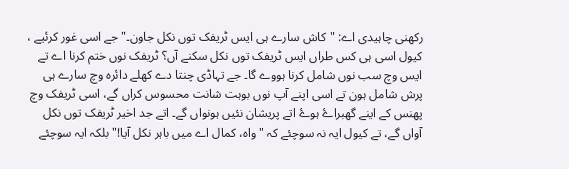رکھنی چاہیدی اے: "کاش سارے ہی ایس ٹریفک توں نکل جاون۔" جے اسی غور کرئیے ، کیول اسی ہی کس طراں ایس ٹریفک توں نکل سکنے آں؟ ٹریفک نوں ختم کرنا اے تے ایس وچ سب نوں شامل کرنا ہووے گا۔ جے تہاڈی چنتا دے کھلے دائرہ وچ سارے ہی پرش شامل ہون تے اسی اپنے آپ نوں بوہت شانت محسوس کراں گے، اسی ٹریفک وچ پھنس کے اینے گھبراۓ ہوۓ اتے پریشان نئیں ہونواں گے۔ اتے جد اخیر ٹریفک توں نکل آواں گے، تے کیول ایہ نہ سوچئے کہ "واہ، کمال اے میں باہر نکل آیا!" بلکہ ایہ سوچئے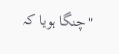"چنگا ہویا کہ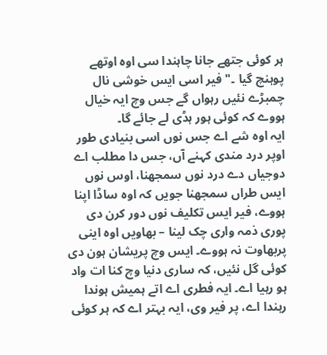ہر کوئی جتھے جانا چاہندا سی اوہ اوتھے پوہنچ گیا ۔" فیر اسی ایس خوشی نال چمبڑے نئیں رہواں گے جس وچ ایہ خیال ہووے کہ کوئی ہور ہڈی لے جائے گا۔
ایہ اوہ شے اے جس نوں اسی بنیادی طور اوپر درد مندی کہنے آں، جس دا مطلب اے دوجیاں دے درد نوں سمجھنا، اوس نوں ایس طراں سمجھنا جویں کہ اوہ ساڈا اپنا ہووے، فیر ایس تکلیف نوں دور کرن دی پوری ذمہ واری چک لینا – بھاویں اوہ اینی پربھاوت نہ ہووے۔ ایس وچ پریشان ہون دی کوئی گل نئیں، کہ ساری دنیا وچ کنا ات واد ہو رہیا اے۔ ایہ فطری اے اتے ہمیش ہوندا رہندا اے، پر فیر وی، ایہ بہتر اے کہ ہر کوئی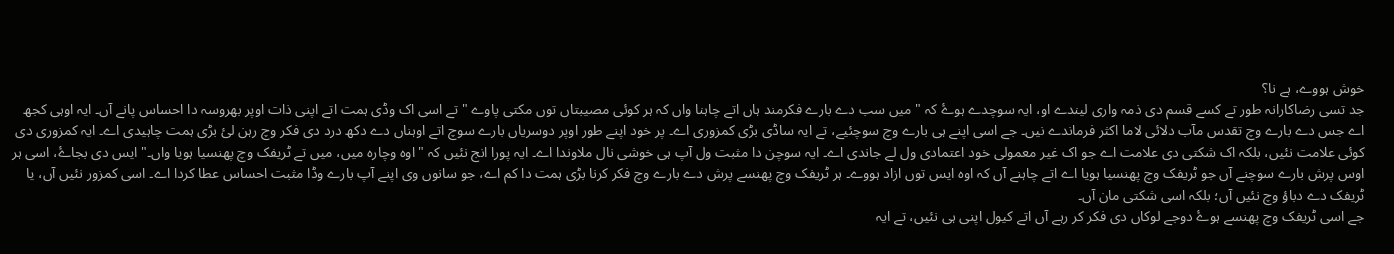خوش ہووے، ہے نا؟
جد تسی رضاکارانہ طور تے کسے قسم دی ذمہ واری لیندے او، ایہ سوچدے ہوۓ کہ " میں سب دے بارے فکرمند ہاں اتے چاہنا واں کہ ہر کوئی مصیبتاں توں مکتی پاوے " تے اسی اک وڈی ہمت اتے اپنی ذات اوپر بھروسہ دا احساس پانے آں۔ ایہ اوہی کجھ اے جس دے بارے وچ تقدس مآب دلائی لاما اکثر فرماندے نیں۔ جے اسی اپنے ہی بارے وچ سوچئیے، تے ایہ ساڈی بڑی کمزوری اے۔ پر خود اپنے طور اوپر دوسریاں بارے سوچ اتے اوہناں دے دکھ درد دی فکر وچ رہن لئ بڑی ہمت چاہیدی اے۔ ایہ کمزوری دی کوئی علامت نئیں، بلکہ اک شکتی دی علامت اے جو اک غیر معمولی خود اعتمادی ول لے جاندی اے۔ ایہ سوچن دا مثبت ول آپ ہی خوشی نال ملاوندا اے۔ ایہ پورا انج نئیں کہ "اوہ وچارہ میں، میں تے ٹریفک وچ پھنسیا ہویا واں۔" ایس دی بجاۓ، اسی ہر اوس پرش بارے سوچنے آں جو ٹریفک وچ پھنسیا ہویا اے اتے چاہنے آں کہ اوہ ایس توں ازاد ہووے۔ ہر ٹریفک وچ پھنسے پرش دے بارے وچ فکر کرنا بڑی ہمت دا کم اے، جو سانوں وی اپنے آپ بارے وڈا مثبت احساس عطا کردا اے۔ اسی کمزور نئیں آں، یا ٹریفک دے دباؤ وچ نئیں آں؛ بلکہ اسی شکتی مان آں۔
جے اسی ٹریفک وچ پھنسے ہوۓ دوجے لوکاں دی فکر کر رہے آں اتے کیول اپنی ہی نئیں، تے ایہ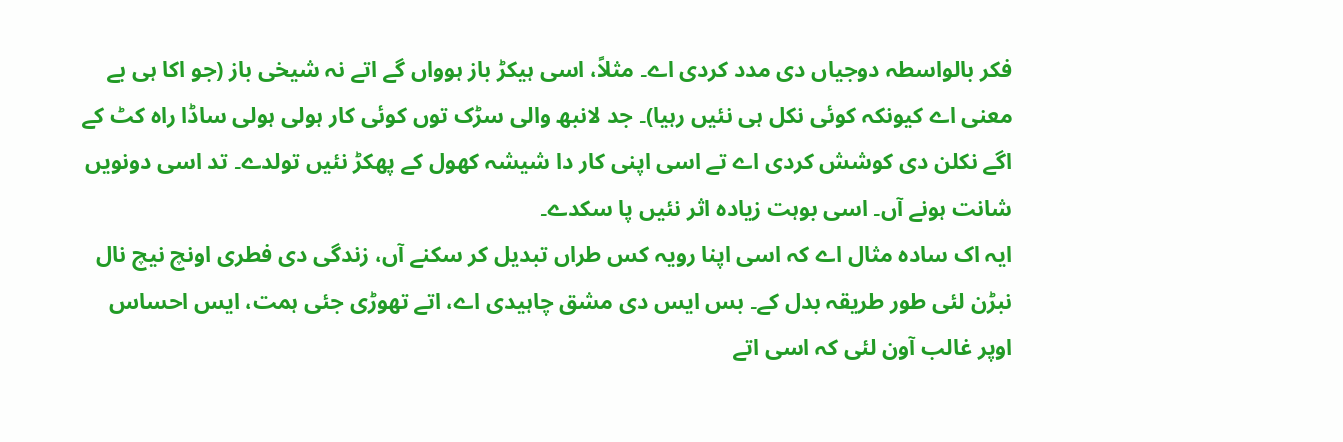فکر بالواسطہ دوجیاں دی مدد کردی اے۔ مثلاً، اسی ہیکڑ باز ہوواں گے اتے نہ شیخی باز (جو اکا ہی بے معنی اے کیونکہ کوئی نکل ہی نئیں رہیا)۔ جد لانبھ والی سڑک توں کوئی کار ہولی ہولی ساڈا راہ کٹ کے اگے نکلن دی کوشش کردی اے تے اسی اپنی کار دا شیشہ کھول کے پھکڑ نئیں تولدے۔ تد اسی دونویں شانت ہونے آں۔ اسی بوہت زیادہ اثر نئیں پا سکدے۔
ایہ اک سادہ مثال اے کہ اسی اپنا رویہ کس طراں تبدیل کر سکنے آں، زندگی دی فطری اونچ نیچ نال نبڑن لئی طور طریقہ بدل کے۔ بس ایس دی مشق چاہیدی اے، اتے تھوڑی جئی ہمت، ایس احساس اوپر غالب آون لئی کہ اسی اتے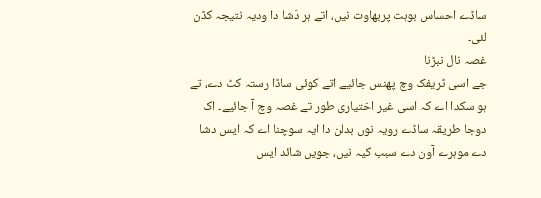ساڈے احساس بوہت پربھاوت نیں، اتے ہر دَشا دا ودیہ نتیجہ کڈن لئی۔
غصہ نال نبڑنا
جے اسی ٹریفک وچ پھنس جائیے اتے کوئی ساڈا رستہ کٹ دے، تے ہو سکدا اے کہ اسی غیر اختیاری طور تے غصہ وچ آ جائیے۔ اک دوجا طریقہ ساڈے رویہ نوں بدلن دا ایہ سوچنا اے کہ ایس دشا دے موہرے آون دے سبب کیہ نیں، جویں شائد ایس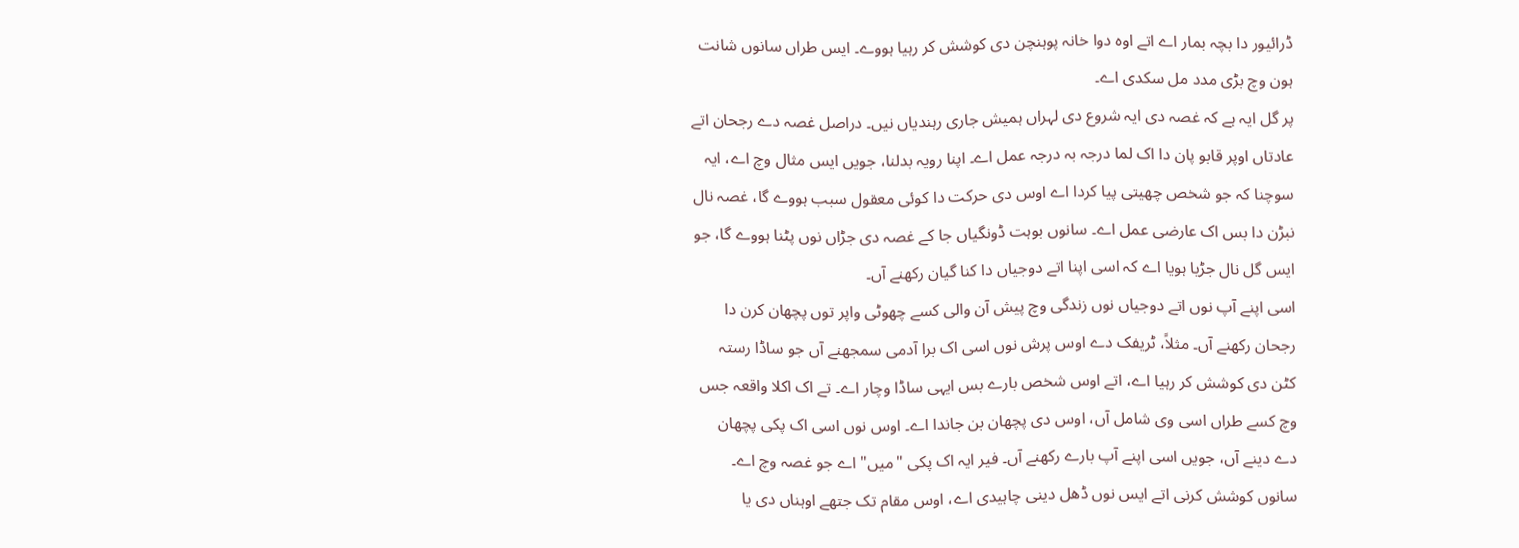ڈرائیور دا بچہ بمار اے اتے اوہ دوا خانہ پوہنچن دی کوشش کر رہیا ہووے۔ ایس طراں سانوں شانت ہون وچ بڑی مدد مل سکدی اے۔
پر گل ایہ ہے کہ غصہ دی ایہ شروع دی لہراں ہمیش جاری رہندیاں نیں۔ دراصل غصہ دے رجحان اتے عادتاں اوپر قابو پان دا اک لما درجہ بہ درجہ عمل اے۔ اپنا رویہ بدلنا، جویں ایس مثال وچ اے، ایہ سوچنا کہ جو شخص چھیتی پیا کردا اے اوس دی حرکت دا کوئی معقول سبب ہووے گا، غصہ نال نبڑن دا بس اک عارضی عمل اے۔ سانوں بوہت ڈونگیاں جا کے غصہ دی جڑاں نوں پٹنا ہووے گا، جو ایس گل نال جڑیا ہویا اے کہ اسی اپنا اتے دوجیاں دا کنا گیان رکھنے آں۔
اسی اپنے آپ نوں اتے دوجیاں نوں زندگی وچ پیش آن والی کسے چھوٹی واپر توں پچھان کرن دا رجحان رکھنے آں۔ مثلاً، ٹریفک دے اوس پرش نوں اسی اک برا آدمی سمجھنے آں جو ساڈا رستہ کٹن دی کوشش کر رہیا اے، اتے اوس شخص بارے بس ایہی ساڈا وچار اے۔ تے اک اکلا واقعہ جس وچ کسے طراں اسی وی شامل آں، اوس دی پچھان بن جاندا اے۔ اوس نوں اسی اک پکی پچھان دے دینے آں، جویں اسی اپنے آپ بارے رکھنے آں۔ فیر ایہ اک پکی "میں" اے جو غصہ وچ اے۔
سانوں کوشش کرنی اتے ایس نوں ڈھل دینی چاہیدی اے، اوس مقام تک جتھے اوہناں دی یا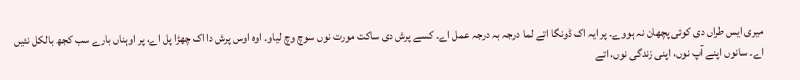میری ایس طراں دی کوئی پچھان نہ ہووے۔ پر ایہ اک ڈونگا اتے لما درجہ بہ درجہ عمل اے۔ کسے پرش دی ساکت مورت نوں سوچ وچ لیاو۔ اوہ اوس پرش دا اک چھڑا پل اے، پر اوہناں بارے سب کجھ بالکل نئیں اے۔ سانوں اپنے آپ نوں، اپنی زندگی نوں، اتے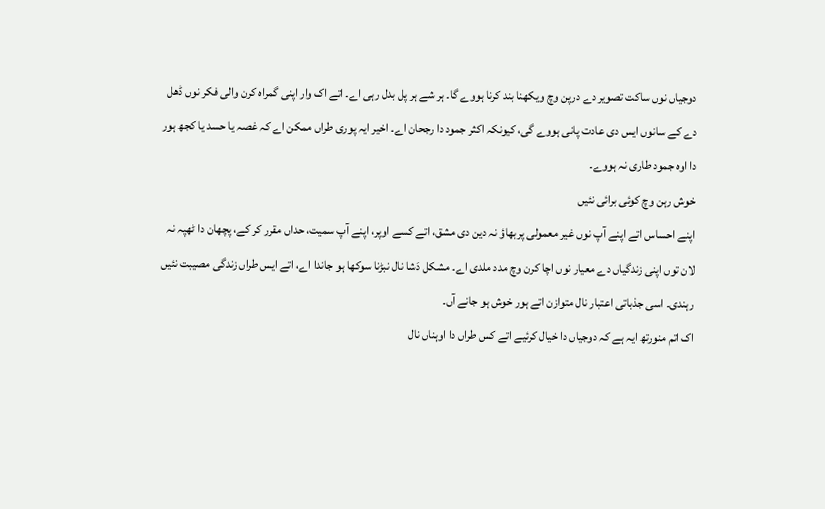دوجیاں نوں ساکت تصویر دے درپن وچ ویکھنا بند کرنا ہووے گا۔ ہر شے ہر پل بدل رہی اے۔ اتے اک وار اپنی گمراہ کرن والی فکر نوں ڈھل دے کے سانوں ایس دی عادت پانی ہووے گی، کیونکہ اکثر جمود دا رجحان اے۔ اخیر ایہ پوری طراں ممکن اے کہ غصہ یا حسد یا کجھ ہور دا اوہ جمود طاری نہ ہووے۔
خوش رہن وچ کوئی برائی نئیں
اپنے احساس اتے اپنے آپ نوں غیر معمولی پربھاؤ نہ دین دی مشق، اتے کسے اوپر، اپنے آپ سمیت، حداں مقرر کر کے، پچھان دا ٹھپہ نہ لان توں اپنی زندگیاں دے معیار نوں اچا کرن وچ مدد ملدی اے۔ مشکل دَشا نال نبڑنا سوکھا ہو جاندا اے، اتے ایس طراں زندگی مصیبت نئیں رہندی۔ اسی جذباتی اعتبار نال متوازن اتے ہور خوش ہو جانے آں۔
اک اتم منورتھ ایہ ہے کہ دوجیاں دا خیال کرئیے اتے کس طراں دا اوہناں نال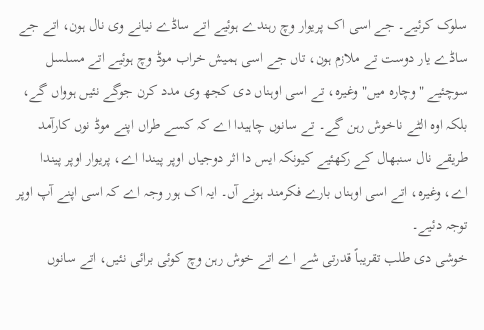سلوک کرئیے۔ جے اسی اک پریوار وچ رہندے ہوئیے اتے ساڈے نیانے وی نال ہون، اتے جے ساڈے یار دوست تے ملازم ہون، تاں جے اسی ہمیش خراب موڈ وچ ہوئیے اتے مسلسل سوچئیے "وچارہ میں" وغیرہ، تے اسی اوہناں دی کجھ وی مدد کرن جوگے نئیں ہوواں گے، بلکہ اوہ الٹے ناخوش رہن گے۔ تے سانوں چاہیدا اے کہ کسے طراں اپنے موڈ نوں کارآمد طریقے نال سنبھال کے رکھئیے کیونکہ ایس دا اثر دوجیاں اوپر پیندا اے، پریوار اوپر پیندا اے، وغیرہ، اتے اسی اوہناں بارے فکرمند ہونے آں۔ ایہ اک ہور وجہ اے کہ اسی اپنے آپ اوپر توجہ دئیے۔
خوشی دی طلب تقریباً قدرتی شے اے اتے خوش رہن وچ کوئی برائی نئیں، اتے سانوں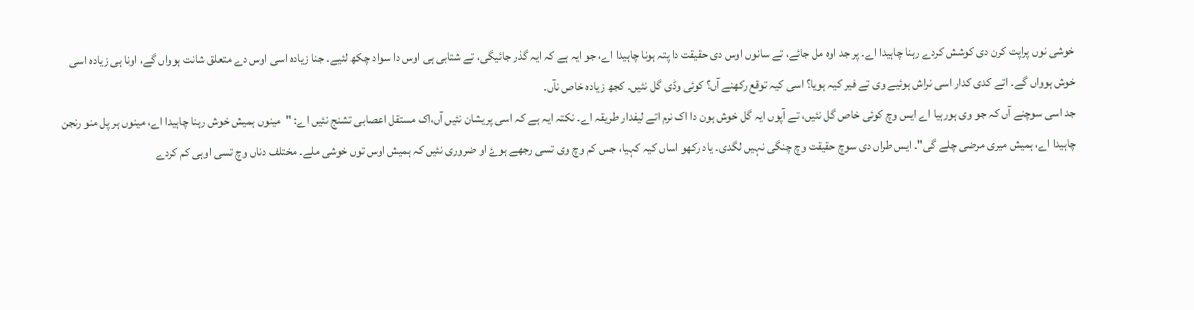خوشی نوں پراپت کرن دی کوشش کردے رہنا چاہیدا اے۔ پر جد اوہ مل جائے، تے سانوں اوس دی حقیقت دا پتہ ہونا چاہیدا اے، جو ایہ ہے کہ ایہ گذر جائیگی، تے شتابی ہی اوس دا سواد چکھ لئیے۔ جنا زیادہ اسی اوس دے متعلق شانت ہوواں گے، اونا ہی زیادہ اسی خوش ہوواں گے۔ اتے کدی کدار اسی نراش ہوئیے وی تے فیر کیہ ہویا؟ اسی کیہ توقع رکھنے آں؟ کوئی وڈی گل نئیں۔ کجھ زیادہ خاص نآں۔
جد اسی سوچنے آں کہ جو وی ہورہیا اے ایس وچ کوئی خاص گل نئیں، تے آپوں ایہ گل خوش ہون دا اک نرم اتے لیفدار طریقہ اے۔ نکتہ ایہ ہے کہ اسی پریشان نئیں آں،اک مستقل اعصابی تشنج نئیں اے: "مینوں ہمیش خوش رہنا چاہیدا اے، مینوں ہر پل منو رنجن چاہیدا اے، ہمیش میری مرضی چلے گی"۔ ایس طراں دی سوچ حقیقت وچ چنگی نہیں لگدی۔ یاد رکھو اساں کیہ کہیا، جس کم وچ وی تسی رجھے ہوۓ او ضروری نئیں کہ ہمیش اوس توں خوشی ملے۔ مختلف دناں وچ تسی اوہی کم کردے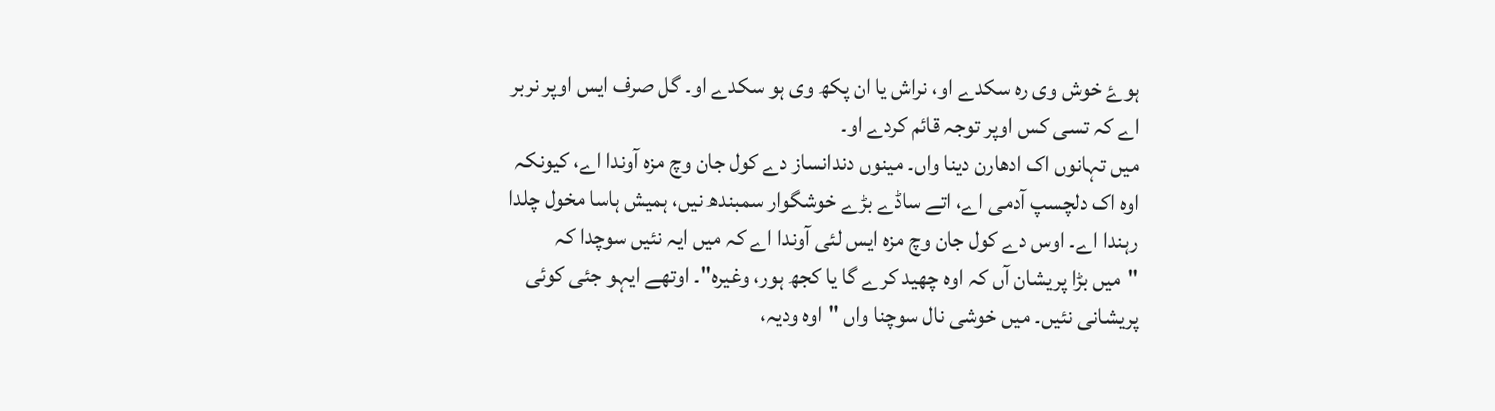ہوۓ خوش وی رہ سکدے او، نراش یا ان پکھ وی ہو سکدے او۔ گل صرف ایس اوپر نربر اے کہ تسی کس اوپر توجہ قائم کردے او۔
میں تہانوں اک ادھارن دینا واں۔ مینوں دندانساز دے کول جان وچ مزہ آوندا اے، کیونکہ اوہ اک دلچسپ آدمی اے، اتے ساڈے بڑے خوشگوار سمبندھ نیں، ہمیش ہاسا مخول چلدا رہندا اے۔ اوس دے کول جان وچ مزہ ایس لئی آوندا اے کہ میں ایہ نئیں سوچدا کہ "میں بڑا پریشان آں کہ اوہ چھید کرے گا یا کجھ ہور، وغیرہ"۔ اوتھے ایہو جئی کوئی پریشانی نئیں۔ میں خوشی نال سوچنا واں "اوہ ودیہ،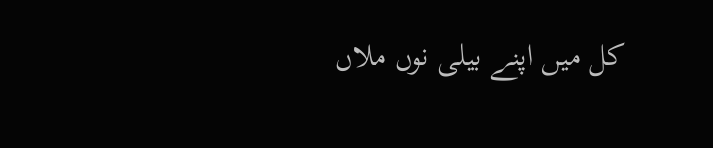کل میں اپنے بیلی نوں ملاں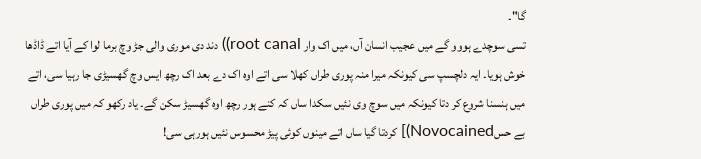گا"۔
تسی سوچدے ہووو گے میں عجیب انسان آں، میں اک وار root canal)) دند دی موری والی جڑ وچ برما لوا کے آیا اتے ڈاڈھا خوش ہویا۔ ایہ دلچسپ سی کیونکہ میرا منہ پوری طراں کھلا سی اتے اوہ اک دے بعد اک رچھ ایس وچ گھسیڑی جا رہیا سی، اتے میں ہنسنا شروع کر دتا کیونکہ میں سوچ وی نئیں سکدا ساں کہ کنے ہور رچھ اوہ گھسیڑ سکن گے۔ یاد رکھو کہ میں پوری طراں بے حسNovocained)] کردتا گیا ساں اتے مینوں کوئی پیڑ محسوس نئیں ہورہی سی!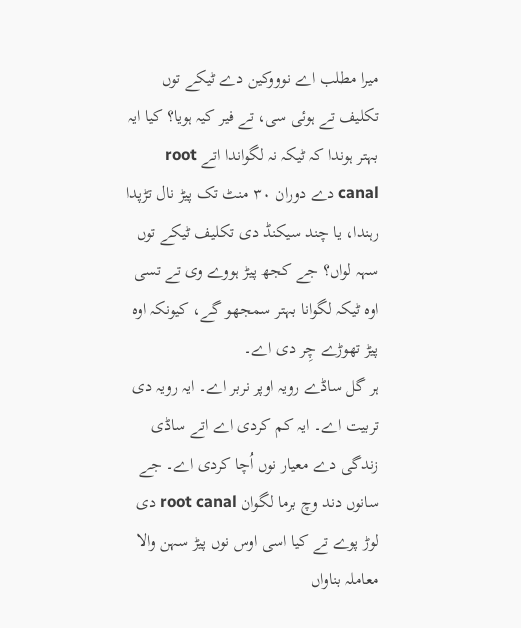میرا مطلب اے نوووکین دے ٹیکے توں تکلیف تے ہوئی سی، تے فیر کیہ ہویا؟ کیا ایہ بہتر ہوندا کہ ٹیکہ نہ لگواندا اتے root canal دے دوران ۳۰ منٹ تک پیڑ نال تڑپدا رہندا، یا چند سیکنڈ دی تکلیف ٹیکے توں سہہ لواں؟ جے کجھ پیڑ ہووے وی تے تسی اوہ ٹیکہ لگوانا بہتر سمجھو گے، کیونکہ اوہ پیڑ تھوڑے چِر دی اے۔
ہر گل ساڈے رویہ اوپر نربر اے۔ ایہ رویہ دی تربیت اے۔ ایہ کم کردی اے اتے ساڈی زندگی دے معیار نوں اُچا کردی اے۔ جے سانوں دند وچ برما لگوان root canal دی لوڑ پوے تے کیا اسی اوس نوں پیڑ سہن والا معاملہ بناواں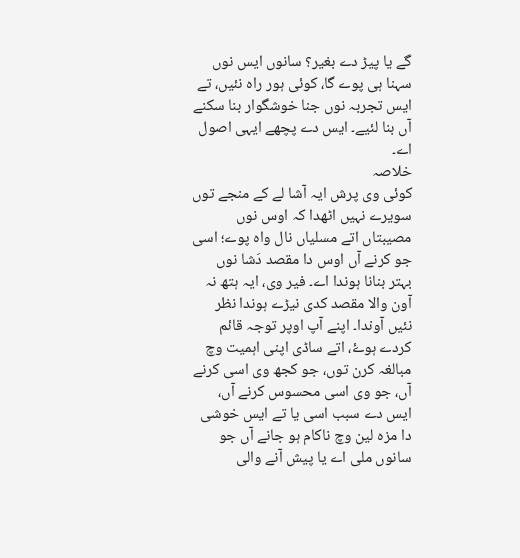گے یا پیڑ دے بغیر؟ سانوں ایس نوں سہنا ہی پوے گا، کوئی ہور راہ نئیں، تے ایس تجربہ نوں جنا خوشگوار بنا سکنے آں بنا لئیے۔ ایس دے پچھے ایہی اصول اے۔
خلاصہ
کوئی وی پرش ایہ آشا لے کے منجے توں سویرے نہیں اٹھدا کہ اوس نوں مصیبتاں اتے مسلیاں نال واہ پوے؛ اسی جو کرنے آں اوس دا مقصد دَشا نوں بہتر بنانا ہوندا اے۔ فیر وی، ایہ ہتھ نہ آون والا مقصد کدی نیڑے ہوندا نظر نئیں آوندا۔ اپنے آپ اوپر توجہ قائم کردے ہوۓ، اتے ساڈی اپنی اہمیت وچ مبالغہ کرن توں، جو کجھ وی اسی کرنے آں، جو وی اسی محسوس کرنے آں، ایس دے سبب اسی یا تے ایس خوشی دا مزہ لین وچ ناکام ہو جانے آں جو سانوں ملی اے یا پیش آنے والی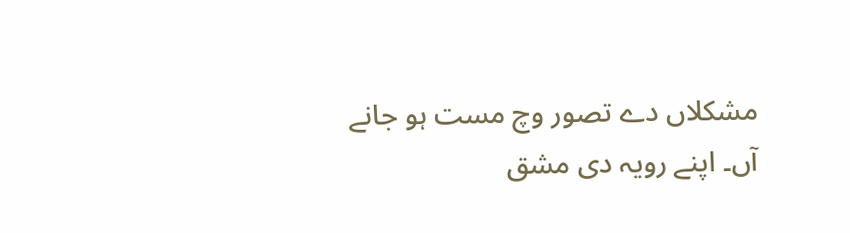مشکلاں دے تصور وچ مست ہو جانے آں۔ اپنے رویہ دی مشق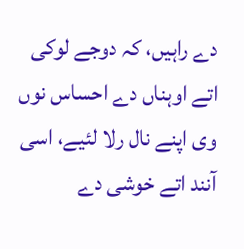دے راہیں، کہ دوجے لوکی اتے اوہناں دے احساس نوں وی اپنے نال رلا لئیے، اسی آنند اتے خوشی دے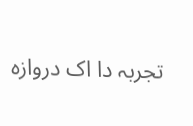تجربہ دا اک دروازہ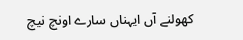کھولنے آں ایہناں سارے اونچ نیچ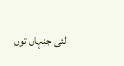لئی جنہاں توں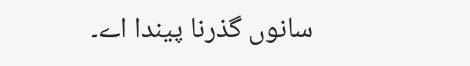سانوں گذرنا پیندا اے۔